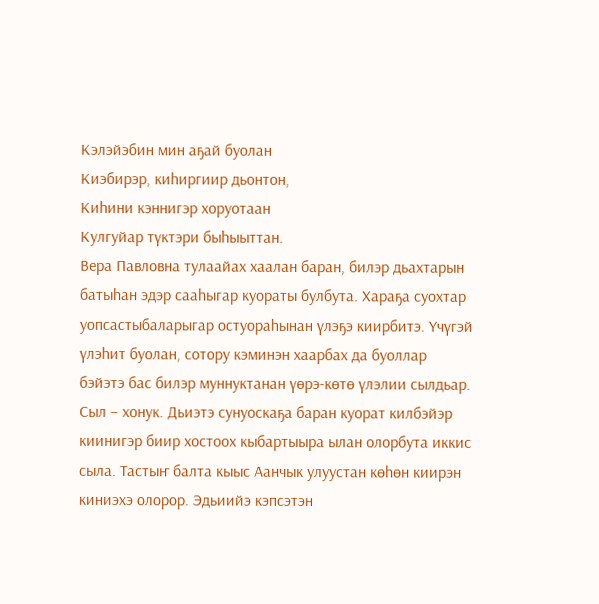Кэлэйэбин мин аҕай буолан
Киэбирэр, киһиргиир дьонтон,
Киһини кэннигэр хоруотаан
Кулгуйар түктэри быһыыттан.
Вера Павловна тулаайах хаалан баран, билэр дьахтарын батыһан эдэр сааһыгар куораты булбута. Хараҕа суохтар уопсастыбаларыгар остуораһынан үлэҕэ киирбитэ. Үчүгэй үлэһит буолан, сотору кэминэн хаарбах да буоллар бэйэтэ бас билэр муннуктанан үөрэ-көтө үлэлии сылдьар.
Сыл – хонук. Дьиэтэ сунуоскаҕа баран куорат килбэйэр киинигэр биир хостоох кыбартыыра ылан олорбута иккис сыла. Тастыҥ балта кыыс Аанчык улуустан көһөн киирэн киниэхэ олорор. Эдьиийэ кэпсэтэн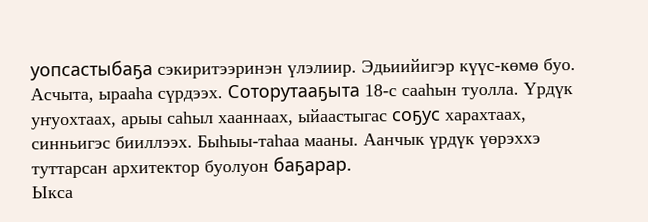уопсастыбаҕа сэкиритээринэн үлэлиир. Эдьиийигэр күүс-көмө буо. Асчыта, ырааһа сүрдээх. Соторутааҕыта 18-с сааһын туолла. Үрдүк уҥуохтаах, арыы саһыл хааннаах, ыйаастыгас соҕус харахтаах, синньигэс бииллээх. Быһыы-таһаа мааны. Аанчык үрдүк үөрэххэ туттарсан архитектор буолуон баҕарар.
Ыкса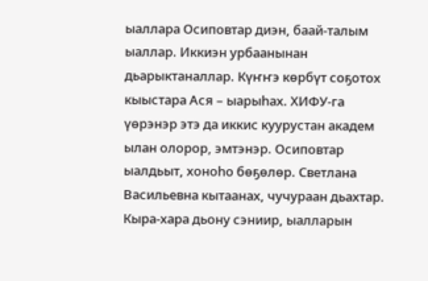ыаллара Осиповтар диэн, баай-талым ыаллар. Иккиэн урбаанынан дьарыктаналлар. Күҥҥэ көрбүт соҕотох кыыстара Ася – ыарыһах. ХИФУ-га үөрэнэр этэ да иккис куурустан академ ылан олорор, эмтэнэр. Осиповтар ыалдьыт, хоноһо бөҕөлөр. Светлана Васильевна кытаанах, чучураан дьахтар. Кыра-хара дьону сэниир, ыалларын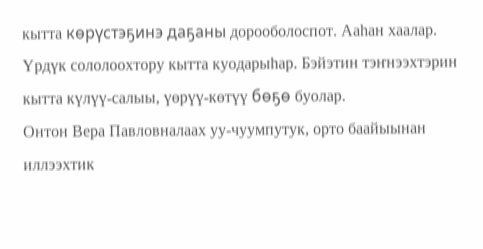кытта көрүстэҕинэ даҕаны дорооболоспот. Ааһан хаалар. Үрдүк сололоохтору кытта куодарыһар. Бэйэтин тэҥнээхтэрин кытта күлүү-салыы, үөрүү-көтүү бөҕө буолар.
Онтон Вера Павловналаах уу-чуумпутук, орто баайыынан иллээхтик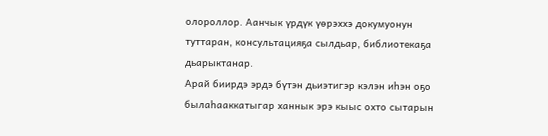олороллор. Аанчык үрдүк үөрэххэ докумуонун туттаран, консультацияҕа сылдьар, библиотекаҕа дьарыктанар.
Арай биирдэ эрдэ бүтэн дьиэтигэр кэлэн иһэн оҕо былаһааккатыгар ханнык эрэ кыыс охто сытарын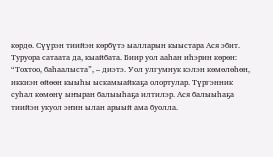көрдө. Сүүрэн тиийэн көрбүтэ ыалларын кыыстара Ася эбит. Туруора сатаата да, кыайбата. Биир уол ааһан иһэрин көрөн: “Тохтоо, баһаалыста”, – диэтэ. Уол улгумнук кэлэн көмөлөһөн, иккиэн өйөөн кыыһы ыскамыайкаҕа олортулар. Түргэнник суһал көмөнү ыҥыран балыыһаҕа илтилэр. Ася балыыһаҕа тиийэн укуол эҥин ылан арыый ама буолла.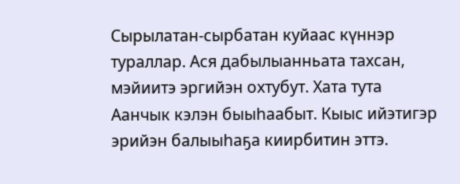Сырылатан-сырбатан куйаас күннэр тураллар. Ася дабылыанньата тахсан, мэйиитэ эргийэн охтубут. Хата тута Аанчык кэлэн быыһаабыт. Кыыс ийэтигэр эрийэн балыыһаҕа киирбитин эттэ.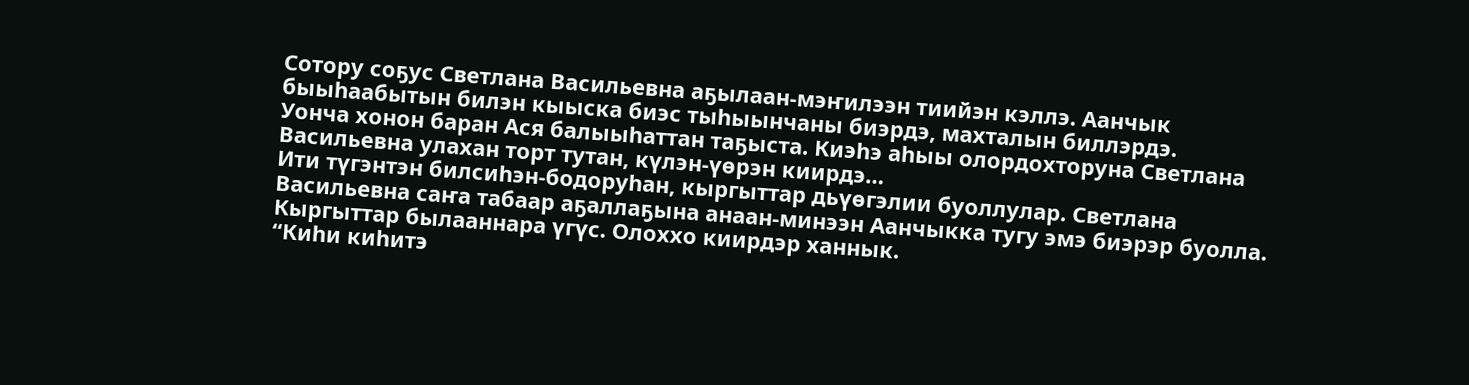Сотору соҕус Светлана Васильевна аҕылаан-мэҥилээн тиийэн кэллэ. Аанчык быыһаабытын билэн кыыска биэс тыһыынчаны биэрдэ, махталын биллэрдэ.
Уонча хонон баран Ася балыыһаттан таҕыста. Киэһэ аһыы олордохторуна Светлана Васильевна улахан торт тутан, күлэн-үөрэн киирдэ…
Ити түгэнтэн билсиһэн-бодоруһан, кыргыттар дьүөгэлии буоллулар. Светлана Васильевна саҥа табаар аҕаллаҕына анаан-минээн Аанчыкка тугу эмэ биэрэр буолла. Кыргыттар былааннара үгүс. Олоххо киирдэр ханнык.
“Киһи киһитэ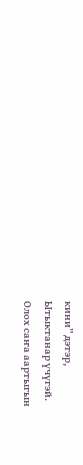кини” дэтэр,
Ытыктанар үчүгэй.
Олох саҥа аартыгын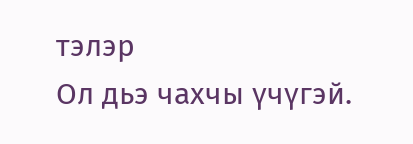тэлэр
Ол дьэ чахчы үчүгэй.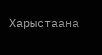Харыстаана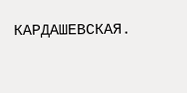КАРДАШЕВСКАЯ.